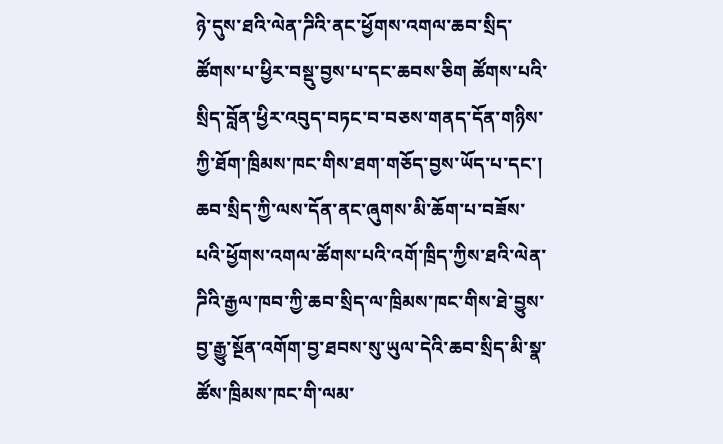ཉེ་དུས་ཐའི་ལེན་ཌིའི་ནང་ཕྱོགས་འགལ་ཆབ་སྲིད་ཚོགས་པ་ཕྱིར་བསྡུ་བྱས་པ་དང་ཆབས་ཅིག ཚོགས་པའི་སྲིད་བློན་ཕྱིར་འབུད་བཏང་བ་བཅས་གནད་དོན་གཉིས་ཀྱི་ཐོག་ཁྲིམས་ཁང་གིས་ཐག་གཅོད་བྱས་ཡོད་པ་དང་། ཆབ་སྲིད་ཀྱི་ལས་དོན་ནང་ཞུགས་མི་ཆོག་པ་བཟོས་པའི་ཕྱོགས་འགལ་ཚོགས་པའི་འགོ་ཁྲིད་ཀྱིས་ཐའི་ལེན་ཌིའི་རྒྱལ་ཁབ་ཀྱི་ཆབ་སྲིད་ལ་ཁྲིམས་ཁང་གིས་ཐེ་བྱུས་བྱ་རྒྱུ་སྔོན་འགོག་བྱ་ཐབས་སུ་ཡུལ་དེའི་ཆབ་སྲིད་མི་སྣ་ཚོས་ཁྲིམས་ཁང་གི་ལམ་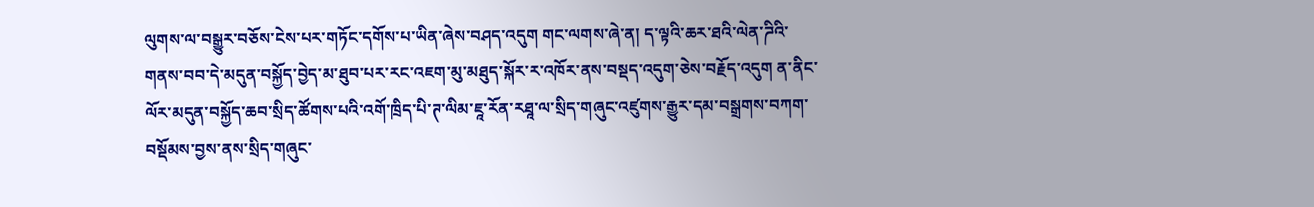ལུགས་ལ་བསྒྱུར་བཅོས་ངེས་པར་གཏོང་དགོས་པ་ཡིན་ཞེས་བཤད་འདུག གང་ལགས་ཞེ་ན། ད་ལྟའི་ཆར་ཐའི་ལེན་ཌིའི་གནས་བབ་དེ་མདུན་བསྐྱོད་བྱེད་མ་ཐུབ་པར་རང་འཇག་མུ་མཐུད་སྐོར་ར་འཁོར་ནས་བསྡད་འདུག་ཅེས་བརྗོད་འདུག ན་ནིང་ལོར་མདུན་བསྐྱོད་ཆབ་སྲིད་ཚོགས་པའི་འགོ་ཁྲིད་པི་ཊ་ལིམ་ཇཱ་རོན་རཐཱ་ལ་སྲིད་གཞུང་འཛུགས་རྒྱུར་དམ་བསྒྲགས་བཀག་བསྡོམས་བྱས་ནས་སྲིད་གཞུང་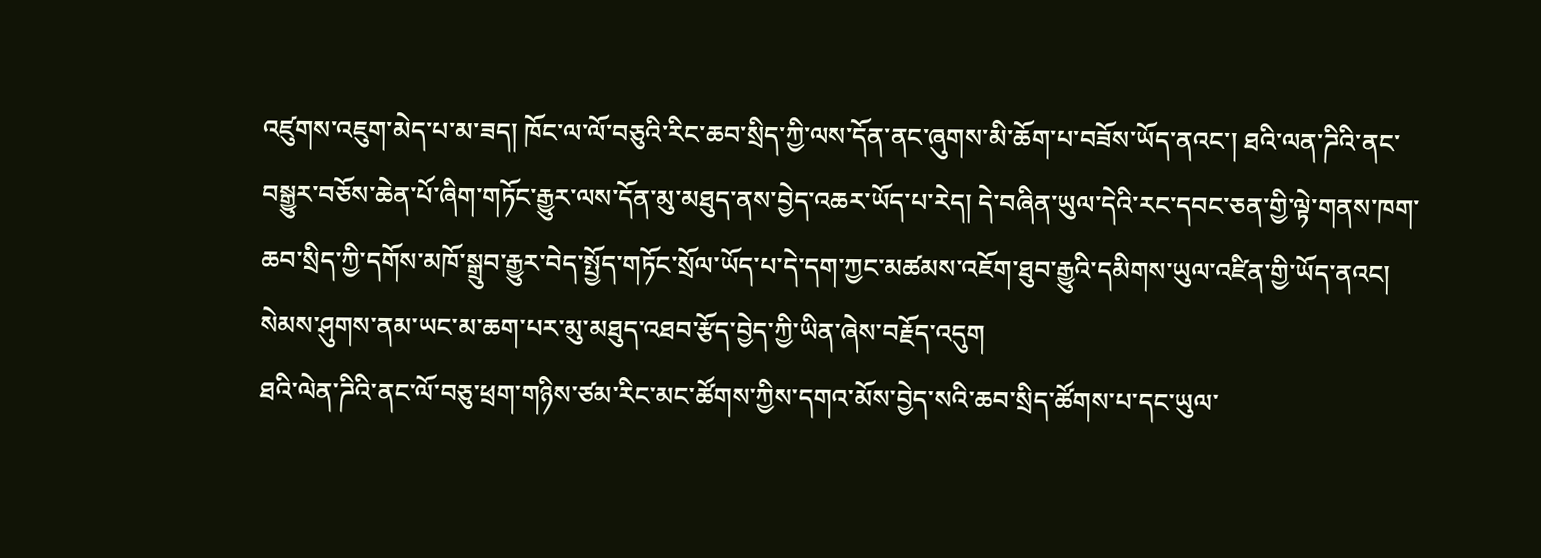འཛུགས་འཇུག་མེད་པ་མ་ཟད། ཁོང་ལ་ལོ་བཅུའི་རིང་ཆབ་སྲིད་ཀྱི་ལས་དོན་ནང་ཞུགས་མི་ཆོག་པ་བཟོས་ཡོད་ནའང་། ཐའི་ལན་ཌིའི་ནང་བསྒྱུར་བཅོས་ཆེན་པོ་ཞིག་གཏོང་རྒྱུར་ལས་དོན་མུ་མཐུད་ནས་བྱེད་འཆར་ཡོད་པ་རེད། དེ་བཞིན་ཡུལ་དེའི་རང་དབང་ཅན་གྱི་ལྟེ་གནས་ཁག་ཆབ་སྲིད་ཀྱི་དགོས་མཁོ་སྒྲུབ་རྒྱུར་བེད་སྤྱོད་གཏོང་སྲོལ་ཡོད་པ་དེ་དག་ཀྱང་མཚམས་འཇོག་ཐུབ་རྒྱུའི་དམིགས་ཡུལ་འཛིན་གྱི་ཡོད་ནའང། སེམས་ཤུགས་ནམ་ཡང་མ་ཆག་པར་མུ་མཐུད་འཐབ་རྩོད་བྱེད་ཀྱི་ཡིན་ཞེས་བརྗོད་འདུག
ཐའི་ལེན་ཌིའི་ནང་ལོ་བཅུ་ཕྲག་གཉིས་ཙམ་རིང་མང་ཚོགས་ཀྱིས་དགའ་མོས་བྱེད་སའི་ཆབ་སྲིད་ཚོགས་པ་དང་ཡུལ་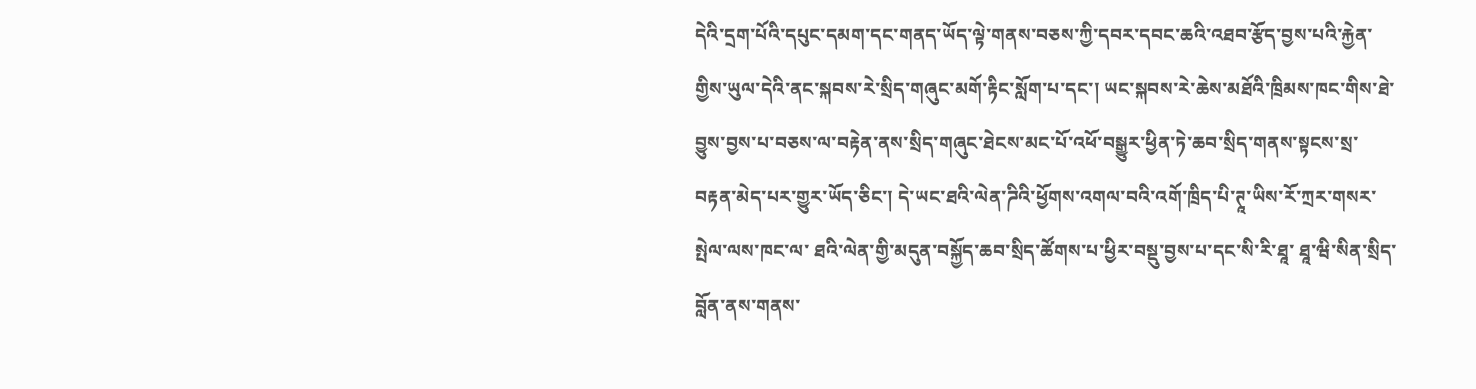དེའི་དྲག་པོའི་དཔུང་དམག་དང་གནད་ཡོད་ལྟེ་གནས་བཅས་ཀྱི་དབར་དབང་ཆའི་འཐབ་རྩོད་བྱས་པའི་རྐྱེན་གྱིས་ཡུལ་དེའི་ནང་སྐབས་རེ་སྲིད་གཞུང་མགོ་རྟིང་སློག་པ་དང་། ཡང་སྐབས་རེ་ཆེས་མཐོའི་ཁྲིམས་ཁང་གིས་ཐེ་བྱུས་བྱས་པ་བཅས་ལ་བརྟེན་ནས་སྲིད་གཞུང་ཐེངས་མང་པོ་འཕོ་བསྒྱུར་ཕྱིན་ཏེ་ཆབ་སྲིད་གནས་སྟངས་སྲ་བརྟན་མེད་པར་གྱུར་ཡོད་ཅིང་། དེ་ཡང་ཐའི་ལེན་ཌིའི་ཕྱོགས་འགལ་བའི་འགོ་ཁྲིད་པི་ཊཱ་ཡིས་རོ་ཀྲར་གསར་སྤེལ་ལས་ཁང་ལ་ ཐའི་ལེན་གྱི་མདུན་བསྐྱོད་ཆབ་སྲིད་ཚོགས་པ་ཕྱིར་བསྡུ་བྱས་པ་དང་སི་རི་ཐཱ་ ཐཱ་ཝི་སིན་སྲིད་བློན་ནས་གནས་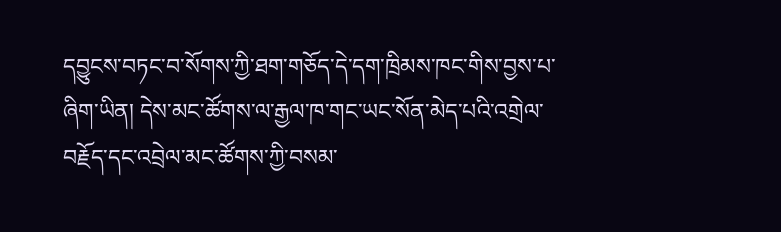དབྱུངས་བཏང་བ་སོགས་ཀྱི་ཐག་གཅོད་དེ་དག་ཁྲིམས་ཁང་གིས་བྱས་པ་ཞིག་ཡིན། དེས་མང་ཚོགས་ལ་རྒྱལ་ཁ་གང་ཡང་སོན་མེད་པའི་འགྲེལ་བརྗོད་དང་འབྲེལ་མང་ཚོགས་ཀྱི་བསམ་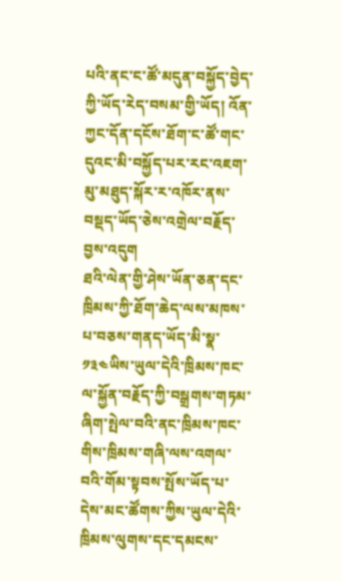པའི་ནང་ང་ཚོ་མདུན་བསྐྱོད་བྱེད་ཀྱི་ཡོད་རེད་བསམ་གྱི་ཡོད། འོན་ཀྱང་དོན་དངོས་ཐོག་ང་ཚོ་གང་དུའང་མི་བསྐྱོད་པར་རང་འཇག་མུ་མཐུད་སྐོར་ར་འཁོར་ནས་བསྡད་ཡོད་ཅེས་འགྲེལ་བརྗོད་བྱས་འདུག
ཐའི་ལེན་གྱི་ཤེས་ཡོན་ཅན་དང་ཁྲིམས་ཀྱི་ཐོག་ཆེད་ལས་མཁས་པ་བཅས་གནད་ཡོད་མི་སྣ་༡༣༤ཡིས་ཡུལ་དེའི་ཁྲིམས་ཁང་ལ་སྐྱོན་བརྗོད་ཀྱི་བསྒྲགས་གཏམ་ཞིག་སྤེལ་བའི་ནང་ཁྲིམས་ཁང་གིས་ཁྲིམས་གཞི་ལས་འགལ་བའི་གོམ་སྟབས་སྤོས་ཡོད་པ་དེས་མང་ཚོགས་ཀྱིས་ཡུལ་དེའི་ཁྲིམས་ལུགས་དང་དམངས་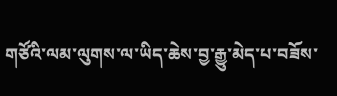གཙོའི་ལམ་ལུགས་ལ་ཡིད་ཆེས་བྱ་རྒྱུ་མེད་པ་བཟོས་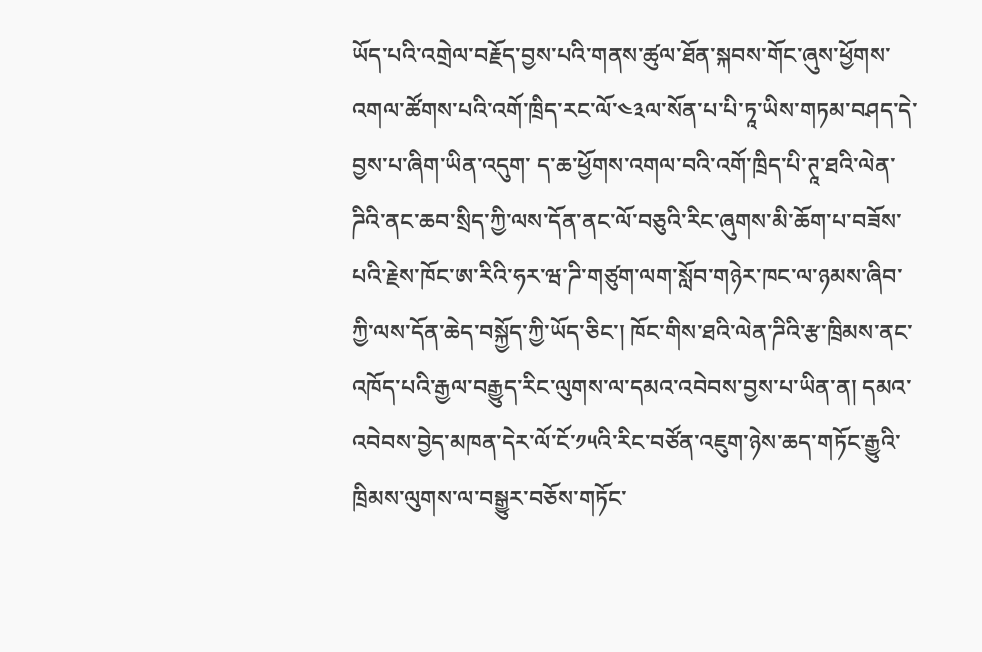ཡོད་པའི་འགྲེལ་བརྗོད་བྱས་པའི་གནས་ཚུལ་ཐོན་སྐབས་གོང་ཞུས་ཕྱོགས་འགལ་ཚོགས་པའི་འགོ་ཁྲིད་རང་ལོ་༤༣ལ་སོན་པ་པི་ཏཱ་ཡིས་གཏམ་བཤད་དེ་བྱས་པ་ཞིག་ཡིན་འདུག་ ད་ཆ་ཕྱོགས་འགལ་བའི་འགོ་ཁྲིད་པི་ཊཱ་ཐའི་ལེན་ཌིའི་ནང་ཆབ་སྲིད་ཀྱི་ལས་དོན་ནང་ལོ་བཅུའི་རིང་ཞུགས་མི་ཆོག་པ་བཟོས་པའི་རྗེས་ཁོང་ཨ་རིའི་ཧར་ཝ་ཌི་གཙུག་ལག་སློབ་གཉེར་ཁང་ལ་ཉམས་ཞིབ་ཀྱི་ལས་དོན་ཆེད་བསྐྱོད་ཀྱི་ཡོད་ཅིང་། ཁོང་གིས་ཐའི་ལེན་ཌིའི་རྩ་ཁྲིམས་ནང་འཁོད་པའི་རྒྱལ་བརྒྱུད་རིང་ལུགས་ལ་དམའ་འབེབས་བྱས་པ་ཡིན་ན། དམའ་འབེབས་བྱེད་མཁན་དེར་ལོ་ངོ་༡༥འི་རིང་བཙོན་འཇུག་ཉེས་ཆད་གཏོང་རྒྱུའི་ཁྲིམས་ལུགས་ལ་བསྒྱུར་བཅོས་གཏོང་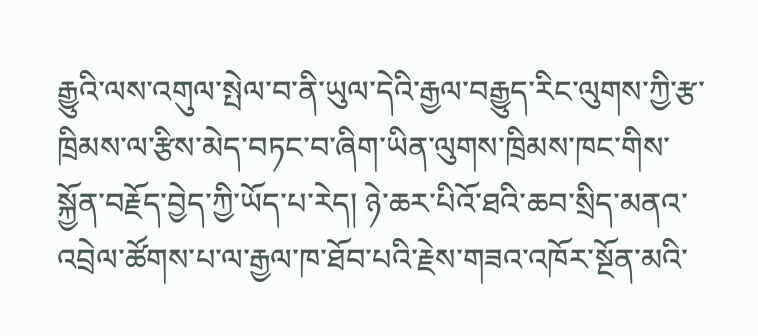རྒྱུའི་ལས་འགུལ་སྤེལ་བ་ནི་ཡུལ་དེའི་རྒྱལ་བརྒྱུད་རིང་ལུགས་ཀྱི་རྩ་ཁྲིམས་ལ་རྩིས་མེད་བཏང་བ་ཞིག་ཡིན་ལུགས་ཁྲིམས་ཁང་གིས་སྐྱོན་བརྗོད་བྱེད་ཀྱི་ཡོད་པ་རེད། ཉེ་ཆར་པིའོ་ཐའི་ཆབ་སྲིད་མནའ་འབྲེལ་ཚོགས་པ་ལ་རྒྱལ་ཁ་ཐོབ་པའི་རྗེས་གཟའ་འཁོར་སྔོན་མའི་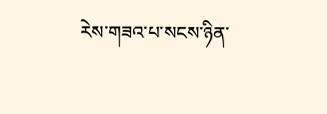རེས་གཟའ་པ་སངས་ཉིན་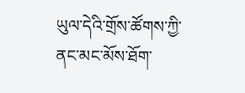ཡུལ་དེའི་གྲོས་ཚོགས་ཀྱི་ནང་མང་མོས་ཐོག་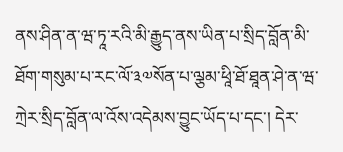ནས་ཤིན་ན་ཝ་ཏཱ་རའི་མི་རྒྱུད་ནས་ཡིན་པ་སྲིད་བློན་མི་ཐོག་གསུམ་པ་རང་ལོ་༣༧སོན་པ་ལྕམ་ཕཱི་ཐོ་ཐཱན་ཤེ་ན་ཝ་ཀྲེར་སྲིད་བློན་ལ་འོས་འདེམས་བྱུང་ཡོད་པ་དང་། དེར་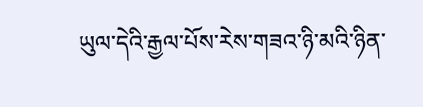ཡུལ་དེའི་རྒྱལ་པོས་རེས་གཟའ་ཉི་མའི་ཉིན་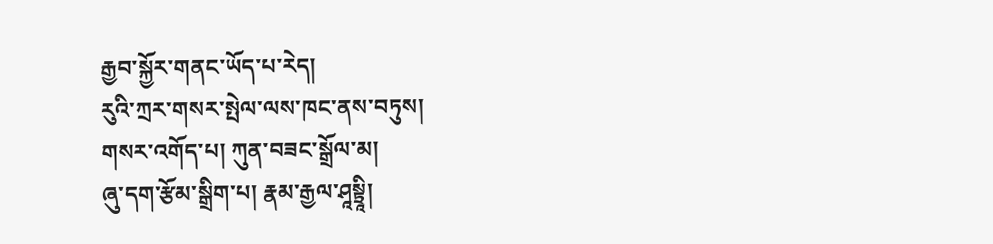རྒྱབ་སྐྱོར་གནང་ཡོད་པ་རེད།
རུའི་ཀྲར་གསར་སྤེལ་ལས་ཁང་ནས་བཏུས།
གསར་འགོད་པ། ཀུན་བཟང་སྒྲོལ་མ།
ཞུ་དག་རྩོམ་སྒྲིག་པ། རྣམ་རྒྱལ་ཤཱསྟྲཱི།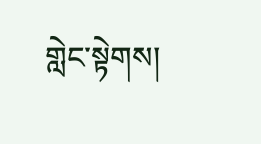གླེང་སྟེགས།